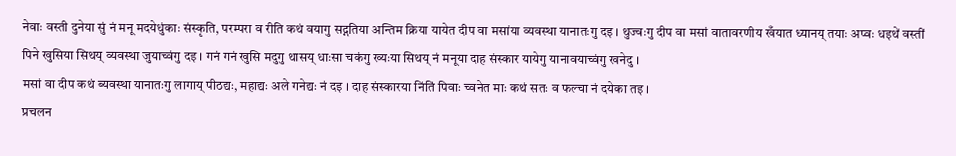नेवाः वस्ती दुनेया सुं नं मनू मदयेधुंकाः संस्कृति, परम्परा व रीति कथं वयागु सद्गतिया अन्तिम क्रिया यायेत दीप वा मसांया व्यवस्था यानातःगु दइ । थुज्वःगु दीप वा मसां वातावरणीय खँयात ध्यानय् तयाः अप्वः धइथें वस्तीं पिने खुसिया सिथय् व्यवस्था जुयाच्वंगु दइ । गनं गनं खुसि मदुगु थासय् धाःसा चकंगु ख्यःया सिथय् नं मनूया दाह संस्कार यायेगु यानावयाच्वंगु खनेदु ।
मसां वा दीप कथं ब्यवस्था यानातःगु लागाय् पीठद्यः, महाद्यः अले गनेद्यः नं दइ । दाह संस्कारया निंतिं पिवाः च्वनेत माः कथं सतः व फल्चा नं दयेका तइ ।
प्रचलन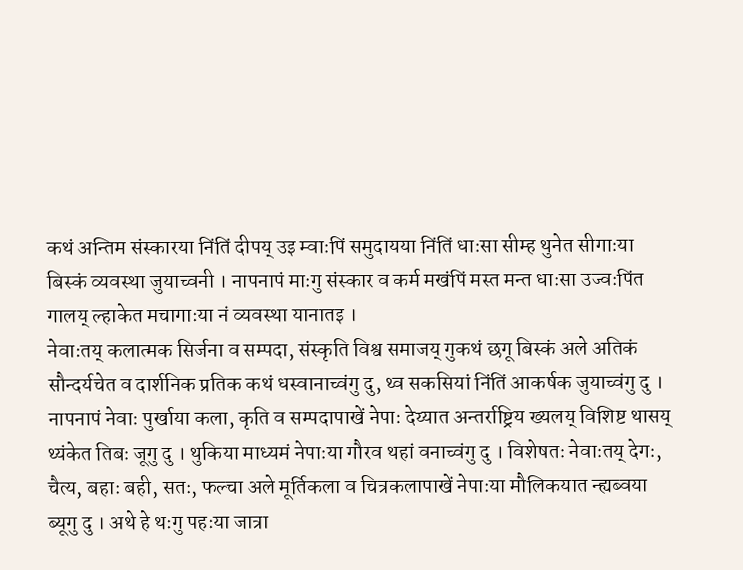कथं अन्तिम संस्कारया निंतिं दीपय् उइ म्वाःपिं समुदायया निंतिं धाःसा सीम्ह थुनेत सीगाःया बिस्कं व्यवस्था जुयाच्वनी । नापनापं माःगु संस्कार व कर्म मखंपिं मस्त मन्त धाःसा उज्वःपिंत गालय् ल्हाकेत मचागाःया नं व्यवस्था यानातइ ।
नेवाःतय् कलात्मक सिर्जना व सम्पदा, संस्कृति विश्व समाजय् गुकथं छगू बिस्कं अले अतिकं सौन्दर्यचेत व दार्शनिक प्रतिक कथं धस्वानाच्वंगु दु, थ्व सकसियां निंतिं आकर्षक जुयाच्वंगु दु । नापनापं नेवाः पुर्खाया कला, कृति व सम्पदापाखें नेपाः देय्यात अन्तर्राष्ट्रिय ख्यलय् विशिष्ट थासय् थ्यंकेत तिबः जूगु दु । थुकिया माध्यमं नेपाःया गौरव थहां वनाच्वंगु दु । विशेषतः नेवाःतय् देगः, चैत्य, बहाः बही, सतः, फल्चा अले मूर्तिकला व चित्रकलापाखें नेपाःया मौलिकयात न्ह्यब्वया ब्यूगु दु । अथे हे थःगु पहःया जात्रा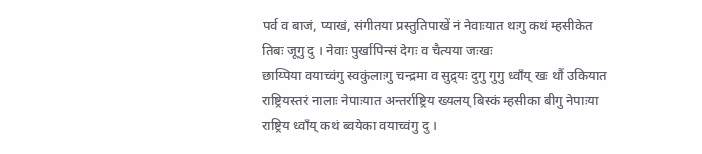पर्व व बाजं, प्याखं, संगीतया प्रस्तुतिपाखें नं नेवाःयात थःगु कथं म्हसीकेत तिबः जूगु दु । नेवाः पुर्खापिन्सं देगः व चैत्यया जःखः
छाय्पिया वयाच्वंगु स्वकुंलाःगु चन्द्रमा व सुद्र्यः दुगु गुगु ध्वाँय् खः थौं उकियात राष्ट्रियस्तरं नालाः नेपाःयात अन्तर्राष्ट्रिय ख्यलय् बिस्कं म्हसीका बीगु नेपाःया राष्ट्रिय ध्वाँय् कथं ब्वयेका वयाच्वंगु दु ।